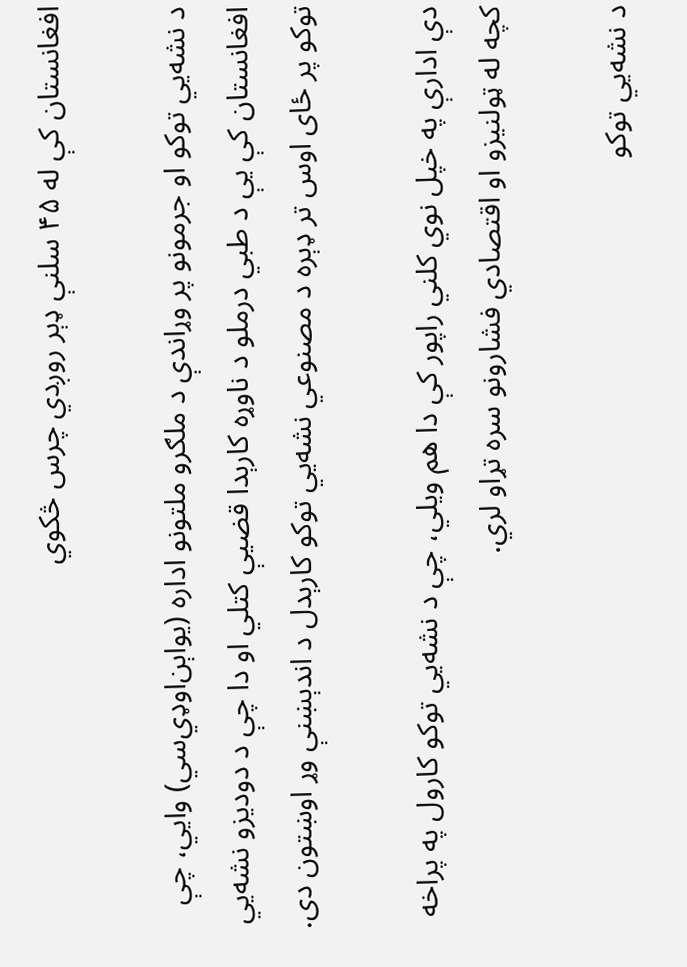افغانستان کې له ۴۵ سلنې ډېر روږدي چرس څکوي

د نشه‌يي‌ توکو او جرمونو پر وړاندې د ملګرو ملتونو اداره (یو‌اېن‌او‌ډي‌سي) وايي، چې افغانستان کې یې د طبي‌ درملو د ناوړه کارېدا قضیې کتلي‌ او دا چې د دودیزو نشه‌يي توکو پر ځای اوس تر ډېره د مصنوعي نشه‌يي‌ ‌توکو کارېدل د اندېښنې وړ اوښتون دی.

دې ادارې په خپل نوي کلني‌ راپور کې دا هم ویلي،‌ چې د نشه‌يي توکو کارول په پراخه کچه له ټولنیزو او اقتصادي فشارونو سره تړاو لري.

د نشه‌يي توکو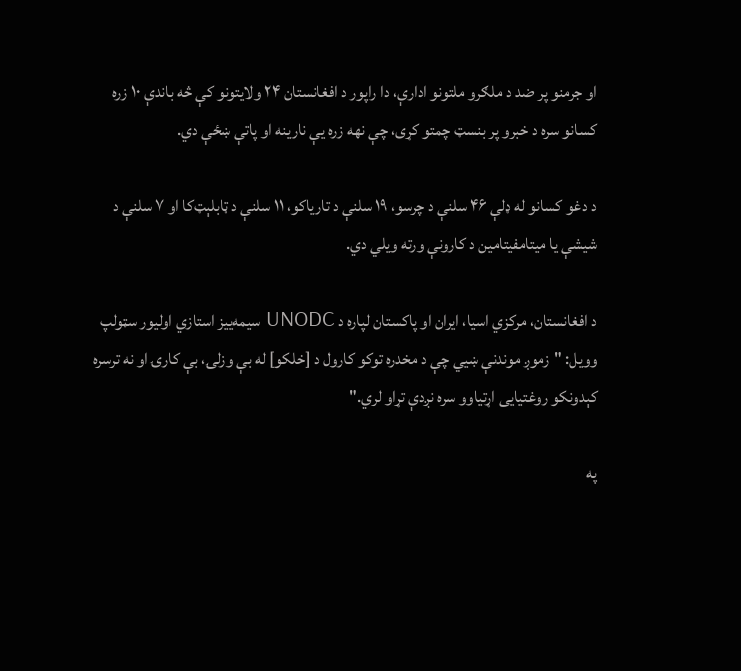او جرمنو پر ضد د ملګرو ملتونو ادارې، دا راپور د افغانستان ۲۴ ولایتونو کې څه باندې ۱۰ زره کسانو سره د خبرو پر بنسټ چمتو کړی،‌ چې نهه زره یې نارینه او پاتې ښځې دي.

د دغو کسانو له ډلې‌ ۴۶ سلنې د چرسو،‌ ۱۹ سلنې د تاریاکو، ۱۱ سلنې د ټابلېټ‌کا او ۷ سلنې د شیشې یا میتامفیتامین د کارونې ورته ویلي دي.

د افغانستان، مرکزي اسیا، ایران او پاکستان لپاره د UNODC سیمه‌ییز استازي اولیور سټولپ وویل: "زموږ موندنې ښیي چې د مخدره توکو کارول د [خلکو] له بې وزلۍ، بې کارۍ او نه ترسره کېدونکو روغتیایی اړتیاوو سره نږدې تړاو لري."

په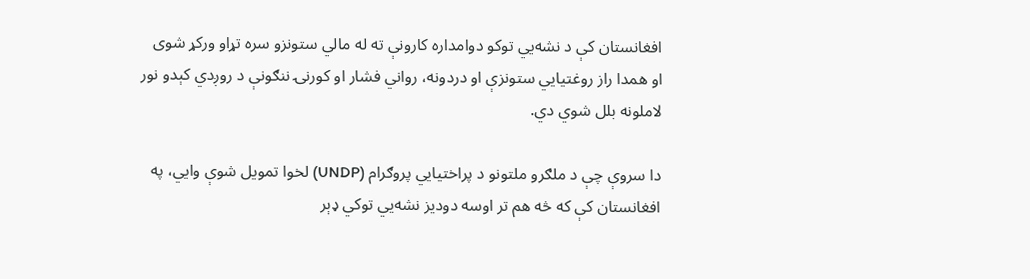افغانستان کې د نشه‌يي توکو دوامداره کارونې ته له مالي ستونزو سره تړاو ورکړ شوی او همدا راز روغتیايي ستونزې او دردونه، رواني فشار او کورنۍ ننګونې د روږدي کېدو نور لاملونه بلل شوي دي.

دا سروې چې د ملګرو ملتونو د پراختیایي پروګرام (UNDP) لخوا تمویل شوې وايي، په افغانستان کې که څه هم تر اوسه دودیز نشه‌يي‌ توکي ډېر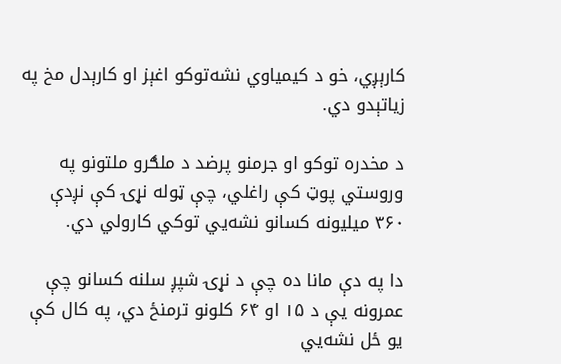کارېږي، خو د کیمیاوي نشه‌توکو اغېز او کارېدل مخ په زیاتېدو دي.

د مخدره توکو او جرمنو پرضد د ملګرو ملتونو په وروستي پوټ ‌کې راغلي، چې ټوله نړۍ کې نږدې ۳۶۰ میلیونه کسانو نشه‌يي توکي کارولي دي.

دا په دې مانا ده چې د نړۍ شپږ سلنه کسانو چې عمرونه یې د ۱۵ او ۶۴ کلونو ترمنځ دي، په کال کې یو ځل نشه‌يي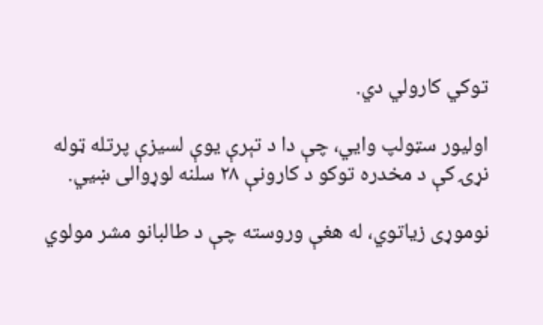توکي کارولي دي.

اولیور سټولپ وايي، چې‌ دا د تېرې یوې لسیزې پرتله ټوله نړۍ کې د مخدره توکو د کارونې ۲۸ سلنه لوړوالی ښيي‌.

نوموړی زیاتوي، له هغې وروسته چې د طالبانو مشر مولوي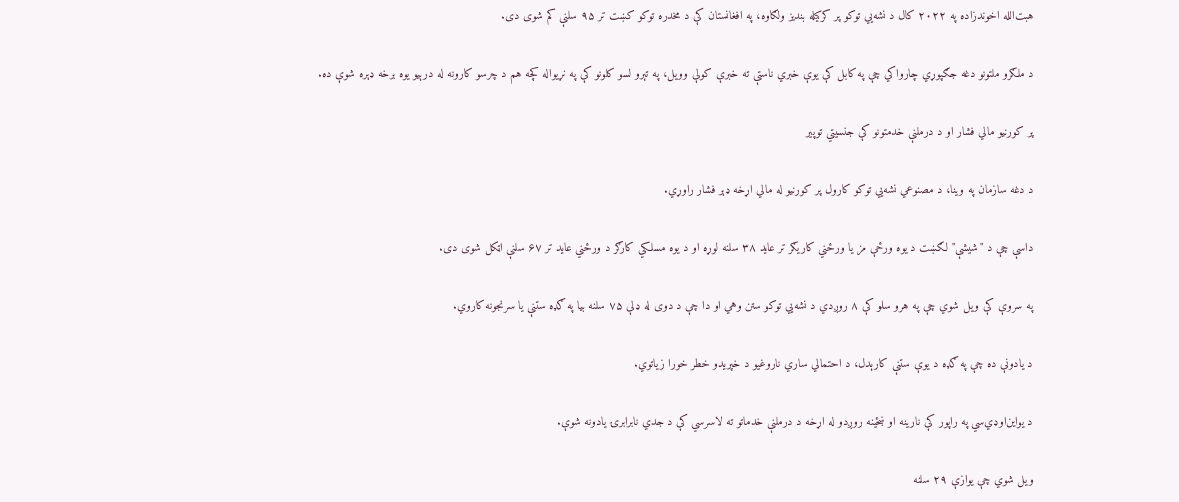هبت‌الله اخوندزاده په ۲۰۲۲ کال د نشه‌يي توکو پر کرکیله بندیز ولګاوه،‌‌ په افغانستان کې د مخدره توکو کښت تر ۹۵ سلنې کم شوی دی.

د ملګرو ملتونو دغه جګپوړي چارواکي چې په کابل کې یوې خبري ناستې ته خبرې کولې‌ وویل، په تېرو لسو کلونو کې په نړیواله کچه هم د چرسو کارونه له درېیو یوه برخه ډېره شوې ده.

پر کورنیو مالي فشار او د درملنې خدمتونو کې جنسیتي‌ توپیر

د دغه سازمان په وینا، د مصنوعي نشه‌يي توکو کارول پر کورنیو له مالي‌ اړخه ډېر فشار راوړي.

داسې چې د "شیشې" لګښت د یوه ورځې مز یا ورځني کاریګر تر عاید ۳۸ سلنه لوړه او د یوه مسلکي‌ کارګر د ورځني‌ عاید تر ۶۷ سلنې اټکل شوی دی.

په سروې کې ویل شوي چې په هرو سلو کې ۸ روږدي د نشه‌يي توکو ستن وهي او دا چې د دوی له ډلې ۷۵ سلنه بیا په ګډه ستنې یا سرنجونه کاروي.

د یادونې ده چې په ګډه د یوې ستنې کارېدل،‌ د احتمالي ساري ناروغیو د خپریدو خطر خورا زیاتوي.

د یو‌این‌او‌ډي‌سي په راپور کې نارینه او ښځینه روږدو له اړخه د درملنې خدماتو ته لاسرسي کې د جدي نابرابرۍ یادونه شوې.

ویل شوي چې یوازې ۲۹ سلنه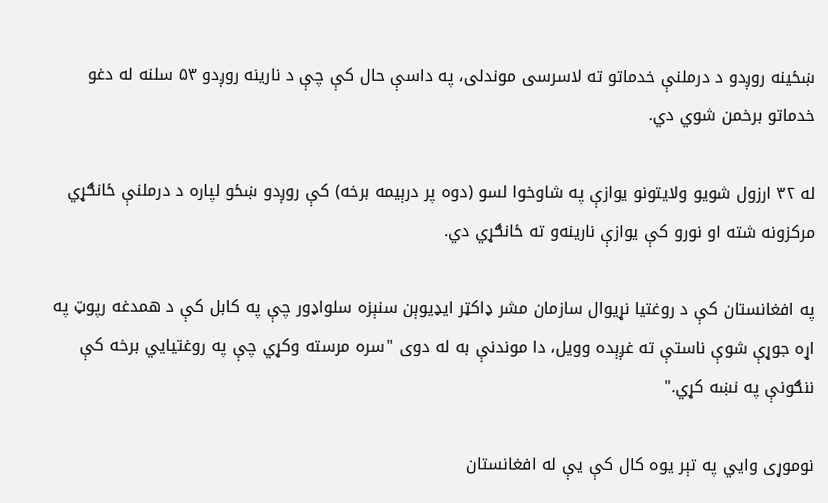ښځینه روږدو د درملنې خدماتو ته لاسرسی موندلی، په داسې حال کې چې د نارینه روږدو ۵۳ سلنه له دغو خدماتو برخمن شوي‌ دي.

له ۳۲ ارزول شویو ولایتونو یوازې په شاوخوا لسو (دوه پر درېیمه برخه) کې روږدو ښځو لپاره د درملنې ځانګړي مرکزونه شته او نورو کې یوازې نارینه‌و ته ځانګړي دي.

په افغانستان کې د روغتیا نړیوال سازمان مشر ډاکټر ایډیوېن سنېزه سلواډور چې په کابل کې د همدغه رپوټ په اړه جوړې شوې ناستې ته غږېده وویل، دا موندنې به له دوی "سره مرسته وکړي چې په روغتیايي برخه کې ننګونې په نښه کړي."

نوموړی وايي په تېر یوه کال کې یې له افغانستان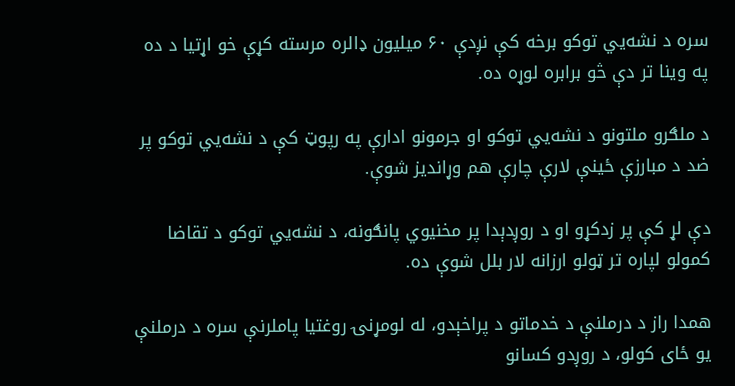سره د نشه‌يي توکو برخه کې نږدې ۶۰ میلیون ډالره مرسته کړې خو اړتیا د ده په وینا تر دې څو برابره لوړه ده.

د ملګرو ملتونو د نشه‌يي توکو او جرمونو ادارې په رپوټ کې د نشه‌يي توکو پر ضد د مبارزې ځینې لارې چارې هم وړاندیز شوې.

دې لړ کې پر زدکړو او د روږدېدا پر مخنیوي پانګونه، د نشه‌يي توکو د تقاضا کمولو لپاره تر ټولو ارزانه لار بلل شوې ده.

همدا راز د درملنې د خدماتو د پراخېدو، له لومړنۍ روغتیا پاملرنې سره د درملنې یو ځای کولو، د روږدو کسانو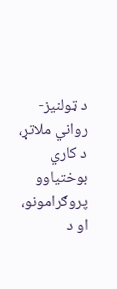د ټولنیز- رواني ملاتړ، د کاري بوختیاوو پروګرامونو، او د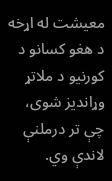معیشت له اړخه د هغو کسانو د کورنیو د ملاتړ وړاندیز شوی، چې تر درملنې لاندې وي.